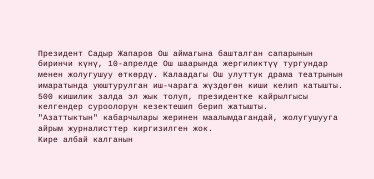Президент Садыр Жапаров Ош аймагына башталган сапарынын биринчи күнү, 10-апрелде Ош шаарында жергиликтүү тургундар менен жолугушуу өткөрдү. Калаадагы Ош улуттук драма театрынын имаратында уюштурулган иш-чарага жүздөгөн киши келип катышты.
500 кишилик залда эл жык толуп, президентке кайрылгысы келгендер суроолорун кезектешип берип жатышты.
"Азаттыктын" кабарчылары жеринен маалымдагандай, жолугушууга айрым журналисттер киргизилген жок.
Кире албай калганын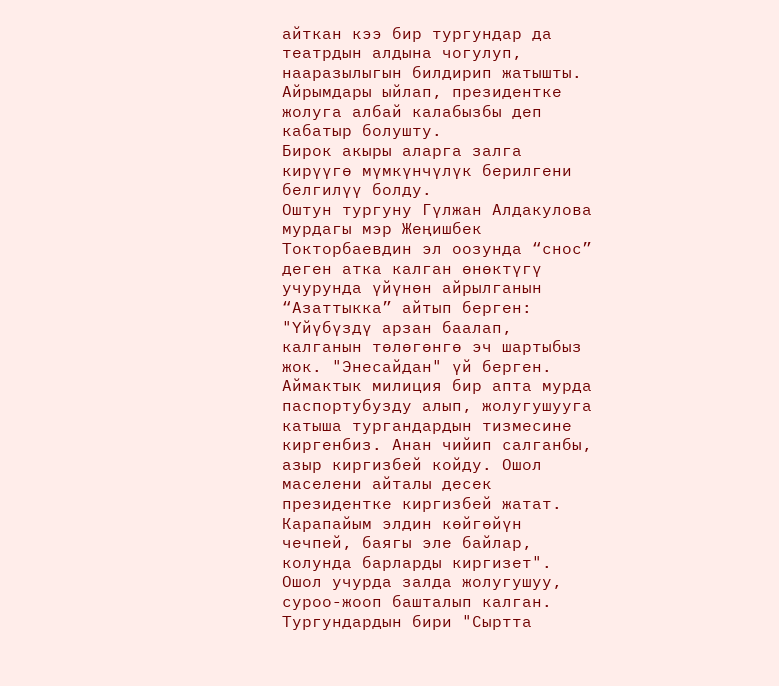айткан кээ бир тургундар да театрдын алдына чогулуп, нааразылыгын билдирип жатышты. Айрымдары ыйлап, президентке жолуга албай калабызбы деп кабатыр болушту.
Бирок акыры аларга залга кирүүгө мүмкүнчүлүк берилгени белгилүү болду.
Оштун тургуну Гүлжан Алдакулова мурдагы мэр Жеңишбек Токторбаевдин эл оозунда “снос” деген атка калган өнөктүгү учурунда үйүнөн айрылганын “Азаттыкка” айтып берген:
"Үйүбүздү арзан баалап, калганын төлөгөнгө эч шартыбыз жок. "Энесайдан" үй берген. Аймактык милиция бир апта мурда паспортубузду алып, жолугушууга катыша тургандардын тизмесине киргенбиз. Анан чийип салганбы, азыр киргизбей койду. Ошол маселени айталы десек президентке киргизбей жатат. Карапайым элдин көйгөйүн чечпей, баягы эле байлар, колунда барларды киргизет".
Ошол учурда залда жолугушуу, суроо-жооп башталып калган.
Тургундардын бири "Сыртта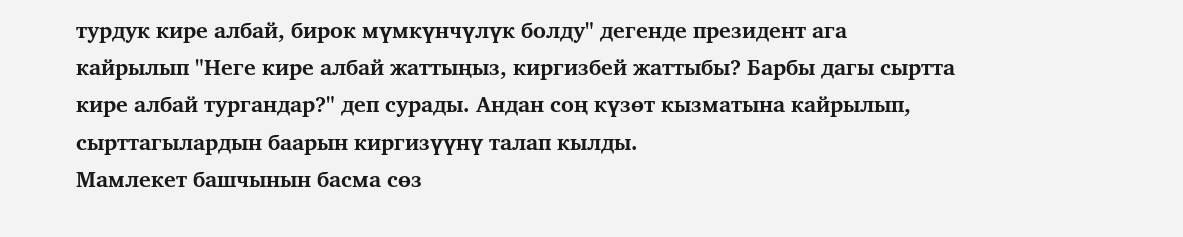турдук кире албай, бирок мүмкүнчүлүк болду" дегенде президент ага кайрылып "Неге кире албай жаттыңыз, киргизбей жаттыбы? Барбы дагы сыртта кире албай тургандар?" деп сурады. Андан соң күзөт кызматына кайрылып, сырттагылардын баарын киргизүүнү талап кылды.
Мамлекет башчынын басма сөз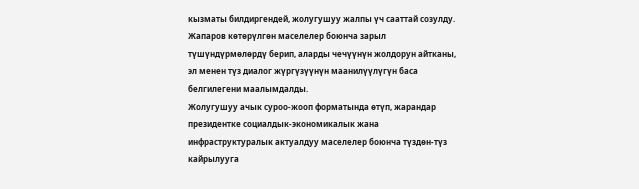кызматы билдиргендей, жолугушуу жалпы үч сааттай созулду. Жапаров көтөрүлгөн маселелер боюнча зарыл түшүндүрмөлөрдү берип, аларды чечүүнүн жолдорун айтканы, эл менен түз диалог жүргүзүүнүн маанилүүлүгүн баса белгилегени маалымдалды.
Жолугушуу ачык суроо-жооп форматында өтүп, жарандар президентке социалдык-экономикалык жана инфраструктуралык актуалдуу маселелер боюнча түздөн-түз кайрылууга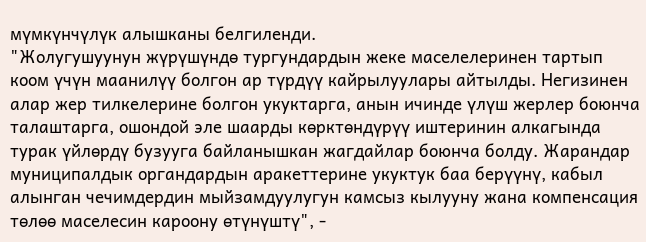мүмкүнчүлүк алышканы белгиленди.
"Жолугушуунун жүрүшүндө тургундардын жеке маселелеринен тартып коом үчүн маанилүү болгон ар түрдүү кайрылуулары айтылды. Негизинен алар жер тилкелерине болгон укуктарга, анын ичинде үлүш жерлер боюнча талаштарга, ошондой эле шаарды көрктөндүрүү иштеринин алкагында турак үйлөрдү бузууга байланышкан жагдайлар боюнча болду. Жарандар муниципалдык органдардын аракеттерине укуктук баа берүүнү, кабыл алынган чечимдердин мыйзамдуулугун камсыз кылууну жана компенсация төлөө маселесин кароону өтүнүштү", -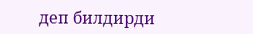деп билдирди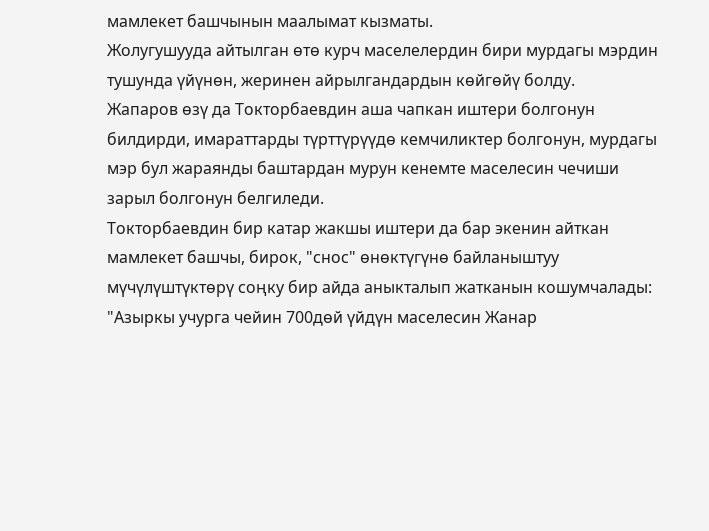мамлекет башчынын маалымат кызматы.
Жолугушууда айтылган өтө курч маселелердин бири мурдагы мэрдин тушунда үйүнөн, жеринен айрылгандардын көйгөйү болду.
Жапаров өзү да Токторбаевдин аша чапкан иштери болгонун билдирди, имараттарды түрттүрүүдө кемчиликтер болгонун, мурдагы мэр бул жараянды баштардан мурун кенемте маселесин чечиши зарыл болгонун белгиледи.
Токторбаевдин бир катар жакшы иштери да бар экенин айткан мамлекет башчы, бирок, "снос" өнөктүгүнө байланыштуу мүчүлүштүктөрү соңку бир айда аныкталып жатканын кошумчалады:
"Азыркы учурга чейин 700дөй үйдүн маселесин Жанар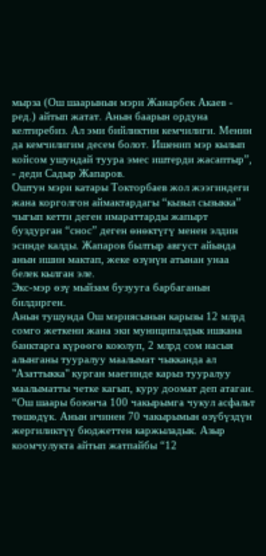мырза (Ош шаарынын мэри Жанарбек Акаев - ред.) айтып жатат. Анын баарын ордуна келтиребиз. Ал эми бийликтин кемчилиги. Менин да кемчилигим десем болот. Ишенип мэр кылып койсом ушундай туура эмес иштерди жасаптыр”, - деди Садыр Жапаров.
Оштун мэри катары Токторбаев жол жээгиндеги жана корголгон аймактардагы “кызыл сызыкка” чыгып кетти деген имараттарды жапырт буздурган “снос” деген өнөктүгү менен элдин эсинде калды. Жапаров былтыр август айында анын ишин мактап, жеке өзүнүн атынан унаа белек кылган эле.
Экс-мэр өзү мыйзам бузууга барбаганын билдирген.
Анын тушунда Ош мэриясынын карызы 12 млрд сомго жеткени жана эки муниципалдык ишкана банктарга күрөөгө коюлуп, 2 млрд сом насыя алынганы тууралуу маалымат чыкканда ал "Азаттыкка" курган маегинде карыз тууралуу маалыматты четке кагып, куру доомат деп атаган.
“Ош шаары боюнча 100 чакырымга чукул асфальт төшөдүк. Анын ичинен 70 чакырымын өзүбүздүн жергиликтүү бюджеттен каржыладык. Азыр коомчулукта айтып жатпайбы “12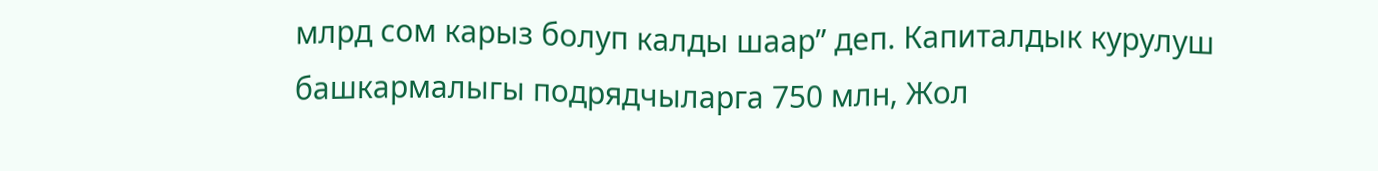млрд сом карыз болуп калды шаар” деп. Капиталдык курулуш башкармалыгы подрядчыларга 750 млн, Жол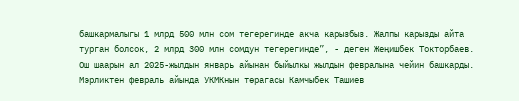башкармалыгы 1 млрд 500 млн сом тегерегинде акча карызбыз. Жалпы карызды айта турган болсок, 2 млрд 300 млн сомдун тегерегинде”, - деген Жеңишбек Токторбаев.
Ош шаарын ал 2025-жылдын январь айынан быйылкы жылдын февралына чейин башкарды. Мэрликтен февраль айында УКМКнын төрагасы Камчыбек Ташиев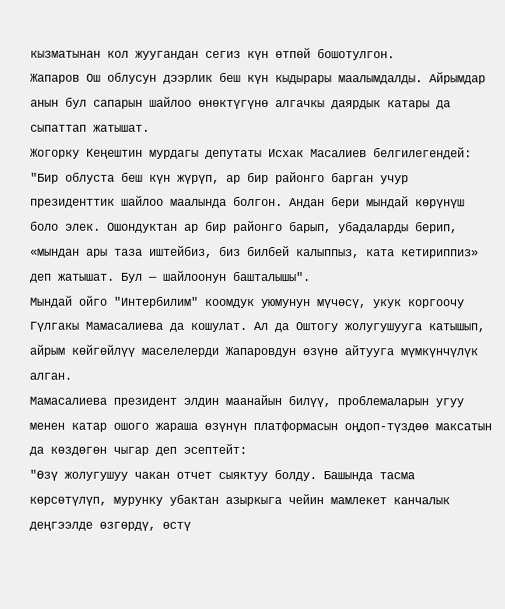кызматынан кол жуугандан сегиз күн өтпөй бошотулгон.
Жапаров Ош облусун дээрлик беш күн кыдырары маалымдалды. Айрымдар анын бул сапарын шайлоо өнөктүгүнө алгачкы даярдык катары да сыпаттап жатышат.
Жогорку Кеңештин мурдагы депутаты Исхак Масалиев белгилегендей:
"Бир облуста беш күн жүрүп, ар бир районго барган учур президенттик шайлоо маалында болгон. Андан бери мындай көрүнүш боло элек. Ошондуктан ар бир районго барып, убадаларды берип, «мындан ары таза иштейбиз, биз билбей калыппыз, ката кетириппиз» деп жатышат. Бул — шайлоонун башталышы".
Мындай ойго "Интербилим" коомдук уюмунун мүчөсү, укук коргоочу Гүлгакы Мамасалиева да кошулат. Ал да Оштогу жолугушууга катышып, айрым көйгөйлүү маселелерди Жапаровдун өзүнө айтууга мүмкүнчүлүк алган.
Мамасалиева президент элдин маанайын билүү, проблемаларын угуу менен катар ошого жараша өзүнүн платформасын оңдоп-түздөө максатын да көздөгөн чыгар деп эсептейт:
"Өзү жолугушуу чакан отчет сыяктуу болду. Башында тасма көрсөтүлүп, мурунку убактан азыркыга чейин мамлекет канчалык деңгээлде өзгөрдү, өстү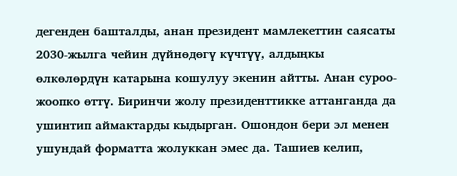дегенден башталды, анан президент мамлекеттин саясаты 2030-жылга чейин дүйнөдөгү күчтүү, алдыңкы өлкөлөрдүн катарына кошулуу экенин айтты. Анан суроо-жоопко өттү. Биринчи жолу президенттикке аттанганда да ушинтип аймактарды кыдырган. Ошондон бери эл менен ушундай форматта жолуккан эмес да. Ташиев келип,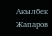Акылбек Жапаров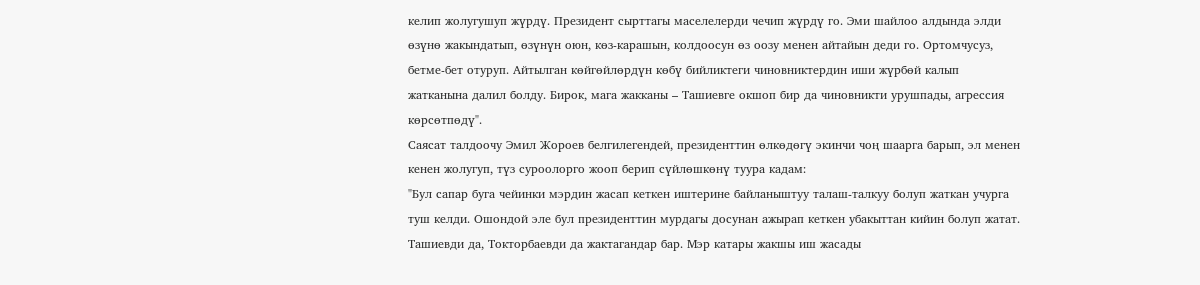келип жолугушуп жүрдү. Президент сырттагы маселелерди чечип жүрдү го. Эми шайлоо алдында элди өзүнө жакындатып, өзүнүн оюн, көз-карашын, колдоосун өз оозу менен айтайын деди го. Ортомчусуз, бетме-бет отуруп. Айтылган көйгөйлөрдүн көбү бийликтеги чиновниктердин иши жүрбөй калып жатканына далил болду. Бирок, мага жакканы – Ташиевге окшоп бир да чиновникти урушпады, агрессия көрсөтпөдү".
Саясат талдоочу Эмил Жороев белгилегендей, президенттин өлкөдөгү экинчи чоң шаарга барып, эл менен кенен жолугуп, түз суроолорго жооп берип сүйлөшкөнү туура кадам:
"Бул сапар буга чейинки мэрдин жасап кеткен иштерине байланыштуу талаш-талкуу болуп жаткан учурга туш келди. Ошондой эле бул президенттин мурдагы досунан ажырап кеткен убакыттан кийин болуп жатат. Ташиевди да, Токторбаевди да жактагандар бар. Мэр катары жакшы иш жасады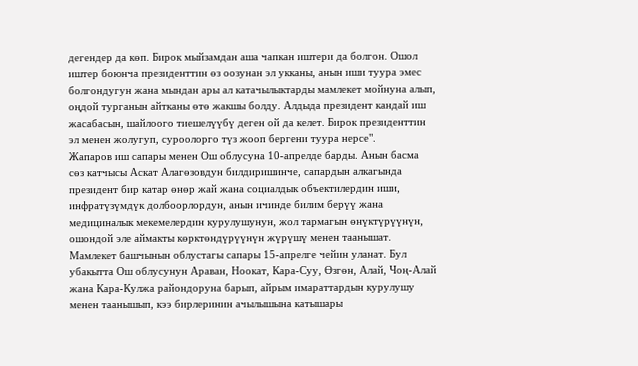дегендер да көп. Бирок мыйзамдан аша чапкан иштери да болгон. Ошол иштер боюнча президенттин өз оозунан эл укканы, анын иши туура эмес болгондугун жана мындан ары ал катачылыктарды мамлекет мойнуна алып, оңдой турганын айтканы өтө жакшы болду. Алдыда президент кандай иш жасабасын, шайлоого тиешелүүбү деген ой да келет. Бирок президенттин эл менен жолугуп, суроолорго түз жооп бергени туура нерсе".
Жапаров иш сапары менен Ош облусуна 10-апрелде барды. Анын басма сөз катчысы Аскат Алагөзовдун билдиришинче, сапардын алкагында президент бир катар өнөр жай жана социалдык объектилердин иши, инфратүзүмдүк долбоорлордун, анын ичинде билим берүү жана медициналык мекемелердин курулушунун, жол тармагын өнүктүрүүнүн, ошондой эле аймакты көрктөндүрүүнүн жүрүшү менен таанышат.
Мамлекет башчынын облустагы сапары 15-апрелге чейин уланат. Бул убакытта Ош облусунун Араван, Ноокат, Кара-Суу, Өзгөн, Алай, Чоң-Алай жана Кара-Кулжа райондоруна барып, айрым имараттардын курулушу менен таанышып, кээ бирлеринин ачылышына катышары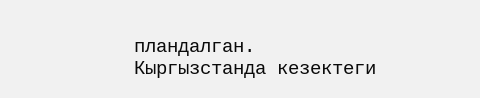пландалган.
Кыргызстанда кезектеги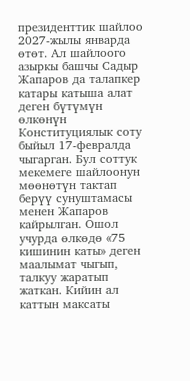президенттик шайлоо 2027-жылы январда өтөт. Ал шайлоого азыркы башчы Садыр Жапаров да талапкер катары катыша алат деген бүтүмүн өлкөнүн Конституциялык соту быйыл 17-февралда чыгарган. Бул соттук мекемеге шайлоонун мөөнөтүн тактап берүү сунуштамасы менен Жапаров кайрылган. Ошол учурда өлкөдө «75 кишинин каты» деген маалымат чыгып, талкуу жаратып жаткан. Кийин ал каттын максаты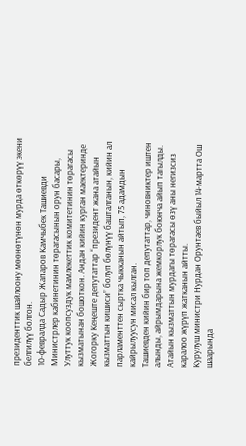президенттик шайлоону мөөнөтүнөн мурда өткөрүү экени белгилүү болгон.
10-февралда Садыр Жапаров Камчыбек Ташиевди Министрлер кабинетинин төрагасынын орун басары, Улуттук коопсуздук мамлекеттик комитетинин төрагасы кызматынан бошоткон. Андан кийин курган маектеринде Жогорку Кеңеште депутаттар “президент жана атайын кызматтын кишиси” болуп бөлүнүү башталганын, кийин ал парламенттен сыртка чыкканын айтып, 75 адамдын кайрылуусун мисал кылган.
Ташиевден кийин бир топ депутаттар, чиновниктер иштен алынды, айрымдарына жемкорлук боюнча айып тагылды. Атайын кызматтын мурдагы төрагасы өзү аны негизсиз каралоо жүрүп жатканын айтты.
Курулуш министри Нурдан Орунтаев быйыл 14-мартта Ош шаарында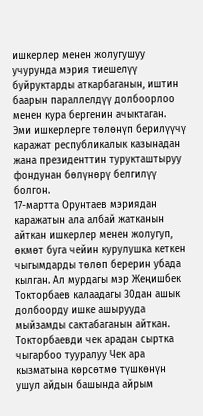ишкерлер менен жолугушуу учурунда мэрия тиешелүү буйруктарды аткарбаганын, иштин баарын параллелдүү долбоорлоо менен кура бергенин ачыктаган.
Эми ишкерлерге төлөнүп берилүүчү каражат республикалык казынадан жана президенттин турукташтыруу фондунан бөлүнөрү белгилүү болгон.
17-мартта Орунтаев мэриядан каражатын ала албай жатканын айткан ишкерлер менен жолугуп, өкмөт буга чейин курулушка кеткен чыгымдарды төлөп берерин убада кылган. Ал мурдагы мэр Жеңишбек Токторбаев калаадагы 30дан ашык долбоорду ишке ашырууда мыйзамды сактабаганын айткан.
Токторбаевди чек арадан сыртка чыгарбоо тууралуу Чек ара кызматына көрсөтмө түшкөнүн ушул айдын башында айрым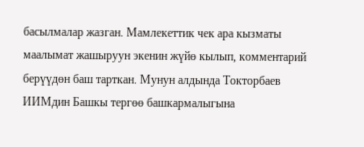басылмалар жазган. Мамлекеттик чек ара кызматы маалымат жашыруун экенин жүйө кылып, комментарий берүүдөн баш тарткан. Мунун алдында Токторбаев ИИМдин Башкы тергөө башкармалыгына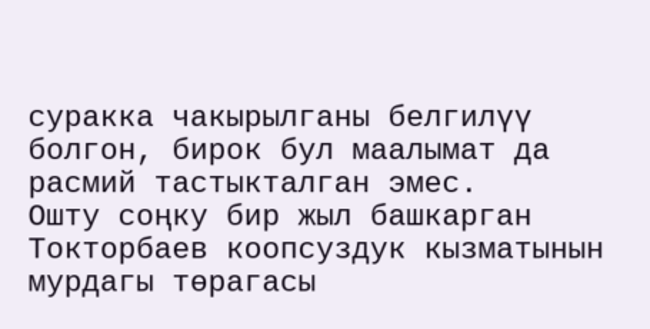суракка чакырылганы белгилүү болгон, бирок бул маалымат да расмий тастыкталган эмес.
Ошту соңку бир жыл башкарган Токторбаев коопсуздук кызматынын мурдагы төрагасы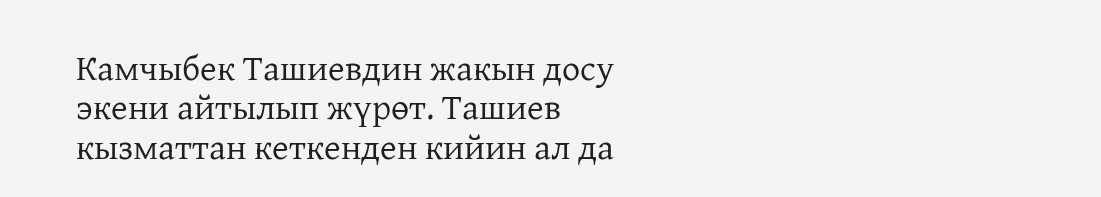Камчыбек Ташиевдин жакын досу экени айтылып жүрөт. Ташиев кызматтан кеткенден кийин ал да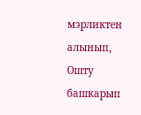мэрликтен алынып, Ошту башкарып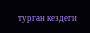турган кездеги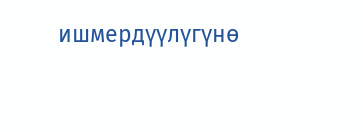ишмердүүлүгүнө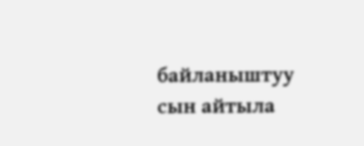байланыштуу сын айтыла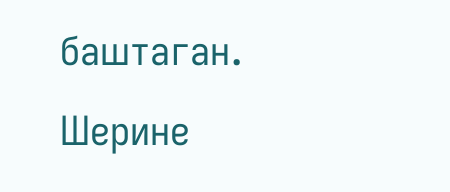баштаган.
Шерине